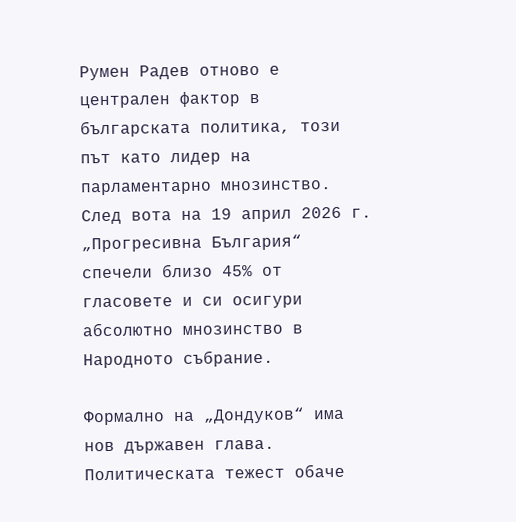Румен Радев отново е централен фактор в българската политика, този път като лидер на парламентарно мнозинство. След вота на 19 април 2026 г. „Прогресивна България“ спечели близо 45% от гласовете и си осигури абсолютно мнозинство в Народното събрание.

Формално на „Дондуков“ има нов държавен глава. Политическата тежест обаче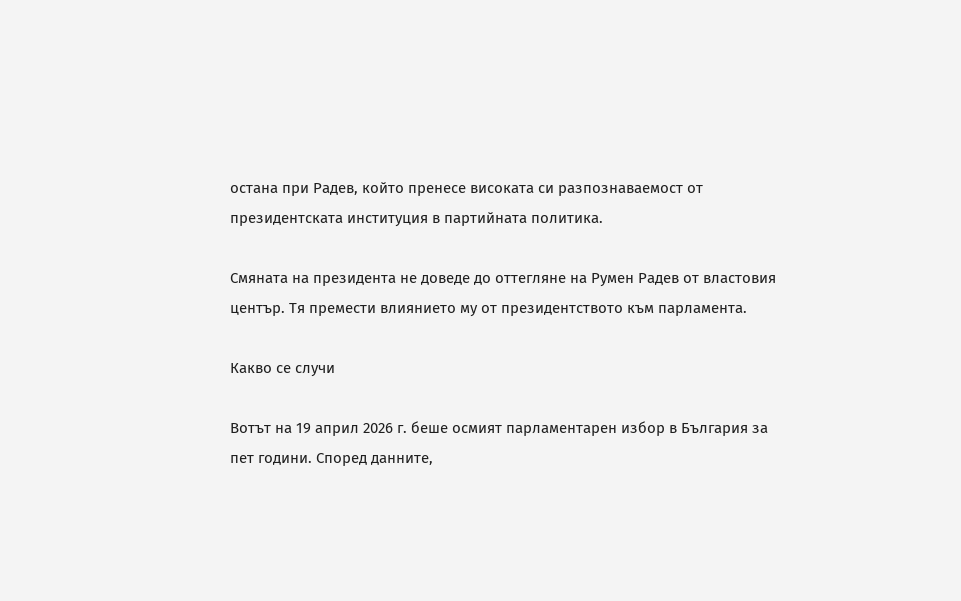остана при Радев, който пренесе високата си разпознаваемост от президентската институция в партийната политика.

Смяната на президента не доведе до оттегляне на Румен Радев от властовия център. Тя премести влиянието му от президентството към парламента.

Какво се случи

Вотът на 19 април 2026 г. беше осмият парламентарен избор в България за пет години. Според данните,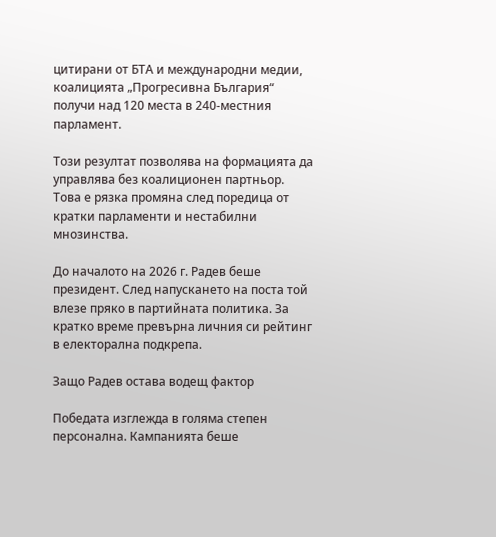цитирани от БТА и международни медии, коалицията „Прогресивна България“ получи над 120 места в 240-местния парламент.

Този резултат позволява на формацията да управлява без коалиционен партньор. Това е рязка промяна след поредица от кратки парламенти и нестабилни мнозинства.

До началото на 2026 г. Радев беше президент. След напускането на поста той влезе пряко в партийната политика. За кратко време превърна личния си рейтинг в електорална подкрепа.

Защо Радев остава водещ фактор

Победата изглежда в голяма степен персонална. Кампанията беше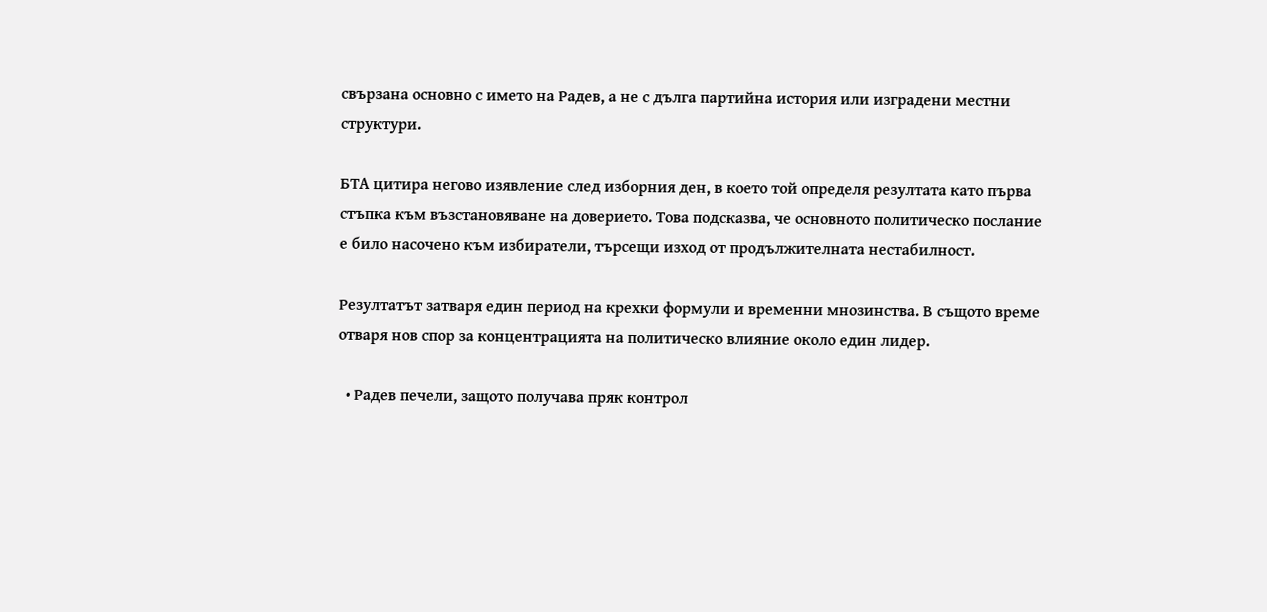свързана основно с името на Радев, а не с дълга партийна история или изградени местни структури.

БТА цитира негово изявление след изборния ден, в което той определя резултата като първа стъпка към възстановяване на доверието. Това подсказва, че основното политическо послание е било насочено към избиратели, търсещи изход от продължителната нестабилност.

Резултатът затваря един период на крехки формули и временни мнозинства. В същото време отваря нов спор за концентрацията на политическо влияние около един лидер.

  • Радев печели, защото получава пряк контрол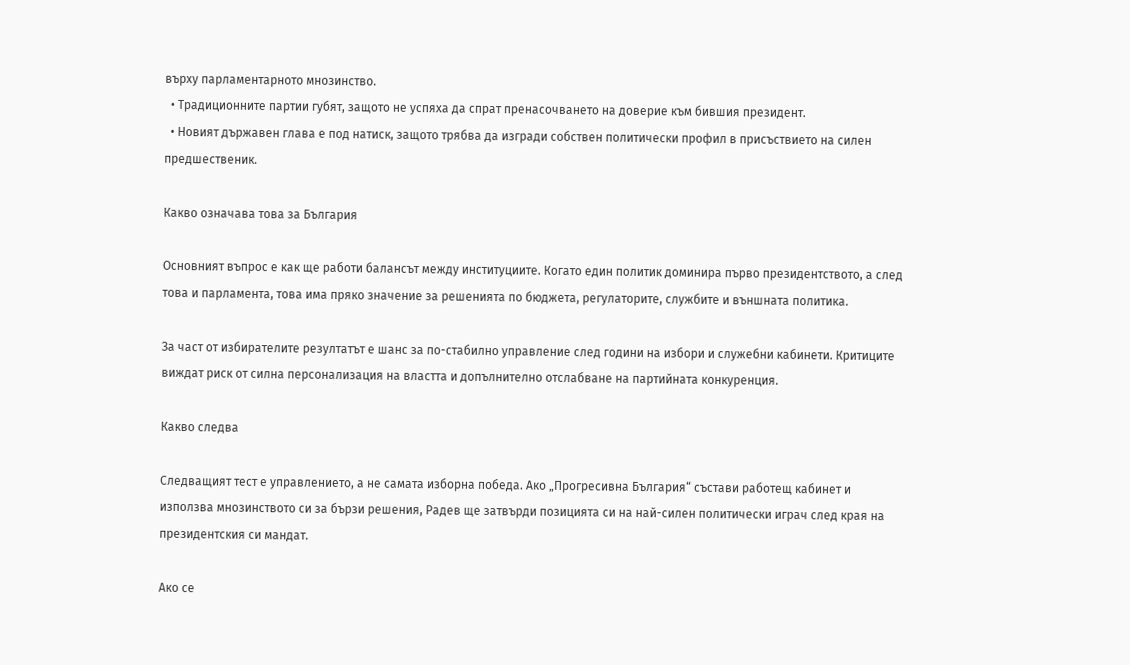върху парламентарното мнозинство.
  • Традиционните партии губят, защото не успяха да спрат пренасочването на доверие към бившия президент.
  • Новият държавен глава е под натиск, защото трябва да изгради собствен политически профил в присъствието на силен предшественик.

Какво означава това за България

Основният въпрос е как ще работи балансът между институциите. Когато един политик доминира първо президентството, а след това и парламента, това има пряко значение за решенията по бюджета, регулаторите, службите и външната политика.

За част от избирателите резултатът е шанс за по-стабилно управление след години на избори и служебни кабинети. Критиците виждат риск от силна персонализация на властта и допълнително отслабване на партийната конкуренция.

Какво следва

Следващият тест е управлението, а не самата изборна победа. Ако „Прогресивна България“ състави работещ кабинет и използва мнозинството си за бързи решения, Радев ще затвърди позицията си на най-силен политически играч след края на президентския си мандат.

Ако се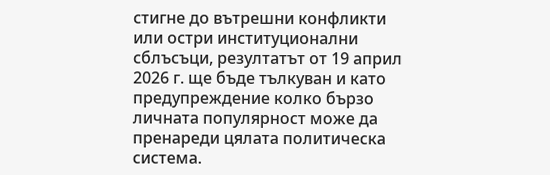стигне до вътрешни конфликти или остри институционални сблъсъци, резултатът от 19 април 2026 г. ще бъде тълкуван и като предупреждение колко бързо личната популярност може да пренареди цялата политическа система.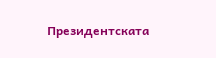Президентската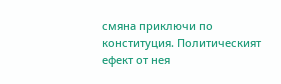смяна приключи по конституция. Политическият ефект от нея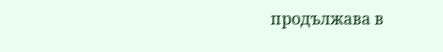продължава в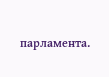парламента.